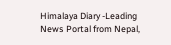Himalaya Diary -Leading News Portal from Nepal,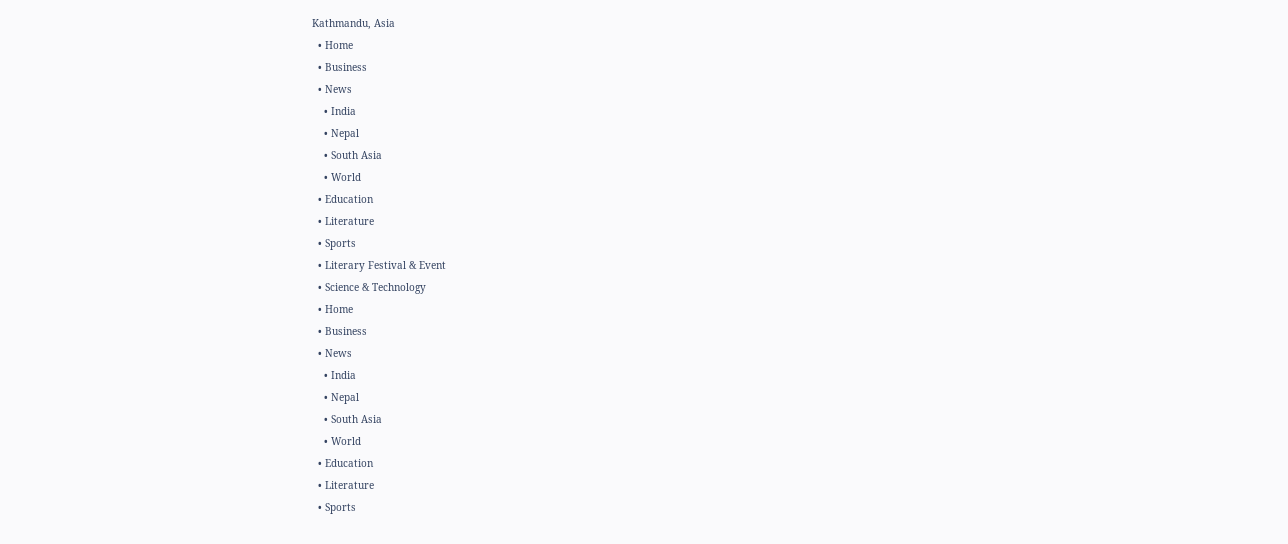Kathmandu, Asia
  • Home
  • Business
  • News
    • India
    • Nepal
    • South Asia
    • World
  • Education
  • Literature
  • Sports
  • Literary Festival & Event
  • Science & Technology
  • Home
  • Business
  • News
    • India
    • Nepal
    • South Asia
    • World
  • Education
  • Literature
  • Sports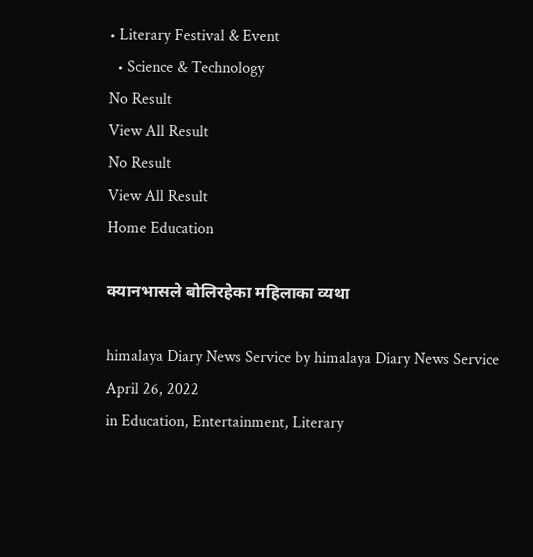• Literary Festival & Event
  • Science & Technology
No Result
View All Result
No Result
View All Result
Home Education

क्यानभासले बोलिरहेका महिलाका व्यथा

himalaya Diary News Service by himalaya Diary News Service
April 26, 2022
in Education, Entertainment, Literary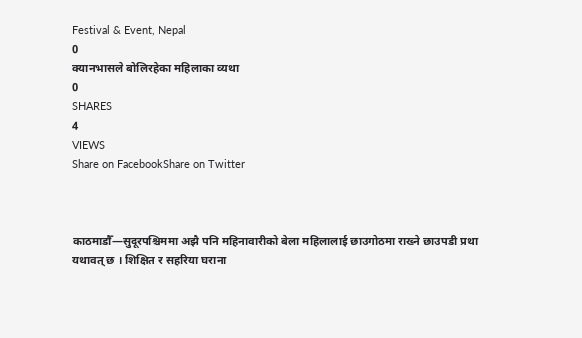Festival & Event, Nepal
0
क्यानभासले बोलिरहेका महिलाका व्यथा
0
SHARES
4
VIEWS
Share on FacebookShare on Twitter



काठमाडौँ—सुदूरपश्चिममा अझै पनि महिनावारीको बेला महिलालाई छाउगोठमा राख्ने छाउपडी प्रथा यथावत् छ । शिक्षित र सहरिया घराना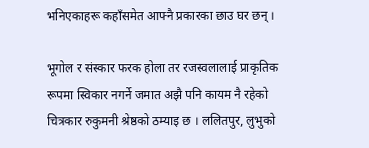भनिएकाहरू कहाँसमेत आफ्नै प्रकारका छाउ घर छन् ।

भूगोल र संस्कार फरक होला तर रजस्वलालाई प्राकृतिक रूपमा स्विकार नगर्ने जमात अझै पनि कायम नै रहेको चित्रकार रुकुमनी श्रेष्ठको ठम्याइ छ । ललितपुर, लुभुको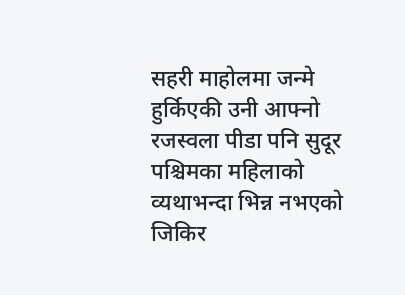सहरी माहोलमा जन्मे हुर्किएकी उनी आफ्नो रजस्वला पीडा पनि सुदूर पश्चिमका महिलाको व्यथाभन्दा भिन्न नभएको जिकिर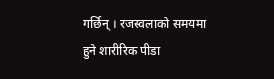गर्छिन् । रजस्वलाको समयमा हुने शारीरिक पीडा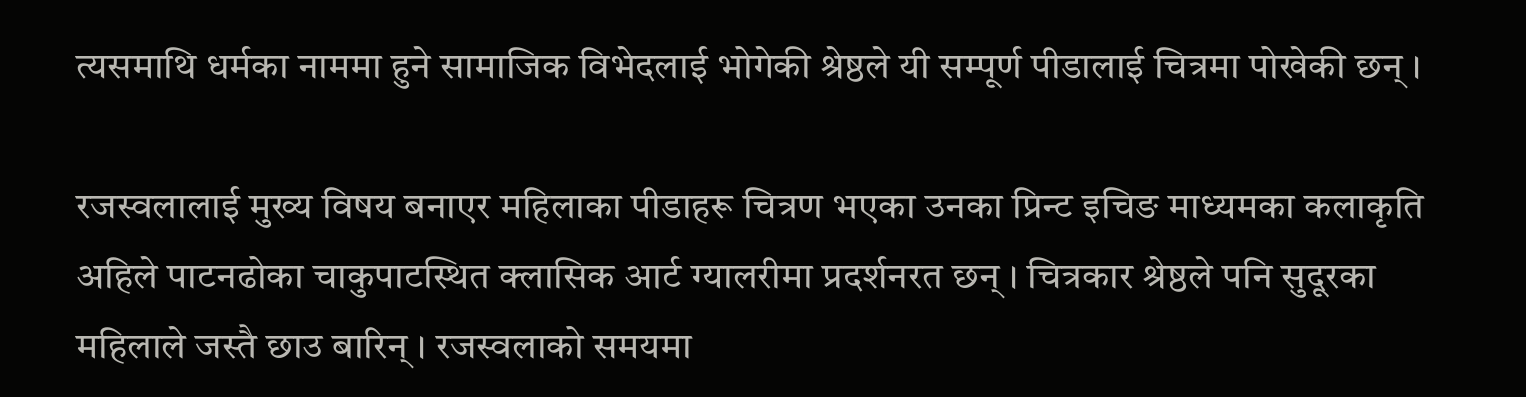त्यसमाथि धर्मका नाममा हुने सामाजिक विभेदलाई भोगेकी श्रेष्ठले यी सम्पूर्ण पीडालाई चित्रमा पोखेकी छन् ।

रजस्वलालाई मुख्य विषय बनाएर महिलाका पीडाहरू चित्रण भएका उनका प्रिन्ट इचिङ माध्यमका कलाकृति अहिले पाटनढोका चाकुपाटस्थित क्लासिक आर्ट ग्यालरीमा प्रदर्शनरत छन् । चित्रकार श्रेष्ठले पनि सुदूरका महिलाले जस्तै छाउ बारिन् । रजस्वलाको समयमा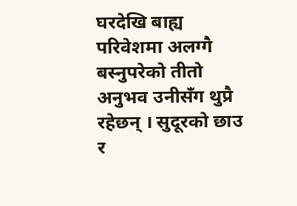घरदेखि बाह्य परिवेशमा अलग्गै बस्नुपरेको तीतो अनुभव उनीसँग थुप्रै रहेछन् । सुदूरको छाउ र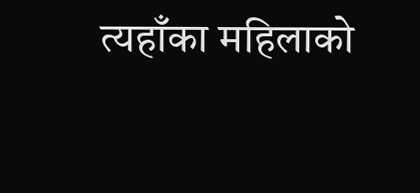त्यहाँका महिलाको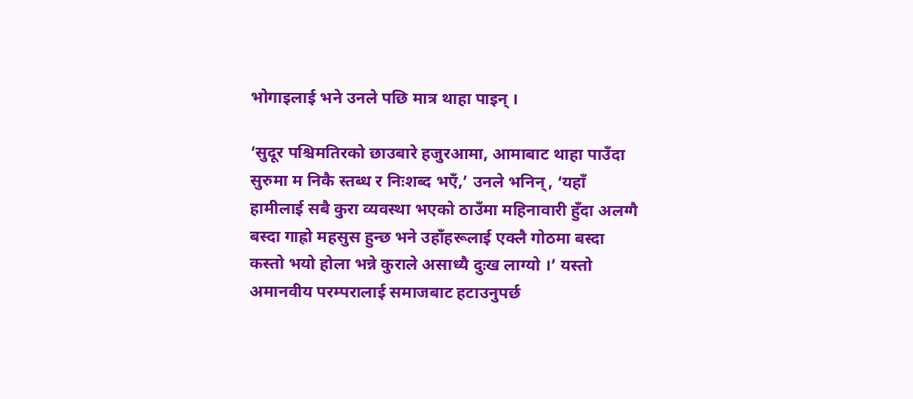भोगाइलाई भने उनले पछि मात्र थाहा पाइन् ।

‘सुदूर पश्चिमतिरको छाउबारे हजुरआमा, आमाबाट थाहा पाउँदा सुरुमा म निकै स्तब्ध र निःशब्द भएँ,’ उनले भनिन्, ‘यहाँ हामीलाई सबै कुरा व्यवस्था भएको ठाउँमा महिनावारी हुँदा अलग्गै बस्दा गाह्रो महसुस हुन्छ भने उहाँहरूलाई एक्लै गोठमा बस्दा कस्तो भयो होला भन्ने कुराले असाध्यै दुःख लाग्यो ।’ यस्तो अमानवीय परम्परालाई समाजबाट हटाउनुपर्छ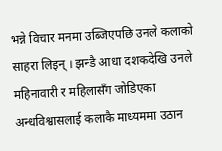भन्ने विचार मनमा उब्जिएपछि उनले कलाको साहरा लिइन् । झन्डै आधा दशकदेखि उनले महिनावारी र महिलासँग जोडिएका अन्धविश्वासलाई कलाकै माध्यममा उठान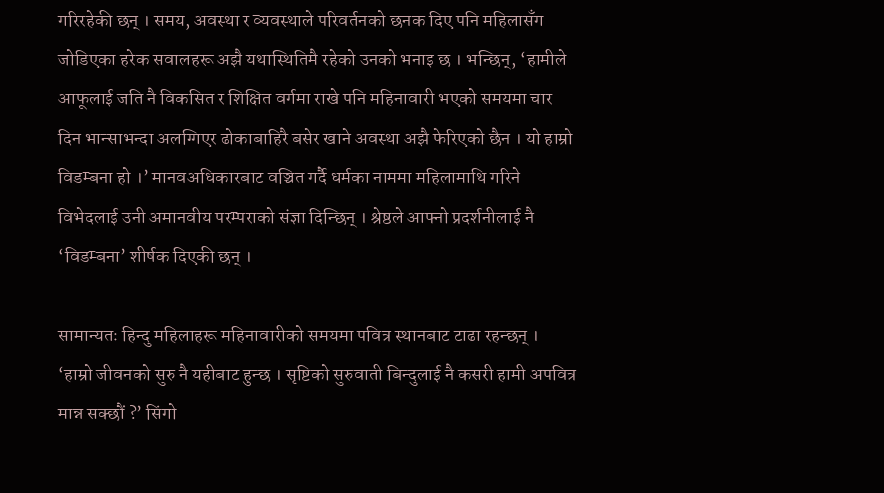गरिरहेकी छन् । समय, अवस्था र व्यवस्थाले परिवर्तनको छनक दिए पनि महिलासँग जोडिएका हरेक सवालहरू अझै यथास्थितिमै रहेको उनको भनाइ छ । भन्छिन्, ‘हामीले आफूलाई जति नै विकसित र शिक्षित वर्गमा राखे पनि महिनावारी भएको समयमा चार दिन भान्साभन्दा अलग्गिएर ढोकाबाहिरै बसेर खाने अवस्था अझै फेरिएको छैन । यो हाम्रो विडम्बना हो ।’ मानवअधिकारबाट वञ्चित गर्दै धर्मका नाममा महिलामाथि गरिने विभेदलाई उनी अमानवीय परम्पराको संज्ञा दिन्छिन् । श्रेष्ठले आफ्नो प्रदर्शनीलाई नै ‘विडम्बना’ शीर्षक दिएकी छन् ।

सामान्यतः हिन्दु महिलाहरू महिनावारीको समयमा पवित्र स्थानबाट टाढा रहन्छन् । ‘हाम्रो जीवनको सुरु नै यहीबाट हुन्छ । सृष्टिको सुरुवाती बिन्दुलाई नै कसरी हामी अपवित्र मान्न सक्छौं ?’ सिंगो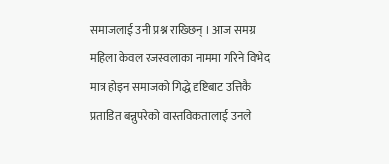समाजलाई उनी प्रश्न राख्छिन् । आज समग्र महिला केवल रजस्वलाका नाममा गरिने विभेद मात्र होइन समाजको गिद्धे दृष्टिबाट उत्तिकै प्रताडित बन्नुपरेको वास्तविकतालाई उनले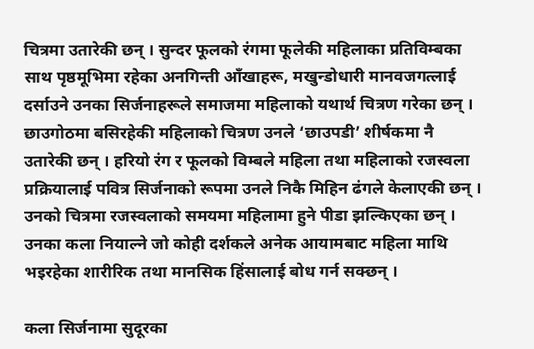चित्रमा उतारेकी छन् । सुन्दर फूलको रंगमा फूलेकी महिलाका प्रतिविम्बका साथ पृष्ठमूभिमा रहेका अनगिन्ती आँखाहरू, मखुन्डोधारी मानवजगत्लाई दर्साउने उनका सिर्जनाहरूले समाजमा महिलाको यथार्थ चित्रण गरेका छन् । छाउगोठमा बसिरहेकी महिलाको चित्रण उनले ‘छाउपडी’ शीर्षकमा नै उतारेकी छन् । हरियो रंग र फूलको विम्बले महिला तथा महिलाको रजस्वला प्रक्रियालाई पवित्र सिर्जनाको रूपमा उनले निकै मिहिन ढंगले केलाएकी छन् । उनको चित्रमा रजस्वलाको समयमा महिलामा हुने पीडा झल्किएका छन् । उनका कला नियाल्ने जो कोही दर्शकले अनेक आयामबाट महिला माथि भइरहेका शारीरिक तथा मानसिक हिंसालाई बोध गर्न सक्छन् ।

कला सिर्जनामा सुदूरका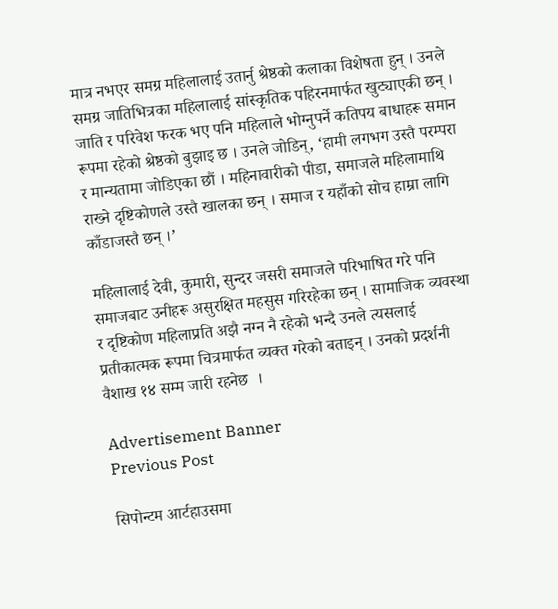मात्र नभएर समग्र महिलालाई उतार्नु श्रेष्ठको कलाका विशेषता हुन् । उनले समग्र जातिभित्रका महिलालाई सांस्कृतिक पहिरनमार्फत खुट्याएकी छन् । जाति र परिवेश फरक भए पनि महिलाले भोग्नुपर्ने कतिपय बाधाहरू समान रूपमा रहेको श्रेष्ठको बुझाइ छ । उनले जोडिन्, ‘हामी लगभग उस्तै परम्परा र मान्यतामा जोडिएका छौं । महिनावारीको पीडा, समाजले महिलामाथि राख्ने दृष्टिकोणले उस्तै खालका छन् । समाज र यहाँको सोच हाम्रा लागि काँडाजस्तै छन् ।’

महिलालाई देवी, कुमारी, सुन्दर जसरी समाजले परिभाषित गरे पनि समाजबाट उनीहरू असुरक्षित महसुस गरिरहेका छन् । सामाजिक व्यवस्था र दृष्टिकोण महिलाप्रति अझै नग्न नै रहेको भन्दै उनले त्यसलाई प्रतीकात्मक रूपमा चित्रमार्फत व्यक्त गरेको बताइन् । उनको प्रदर्शनी वैशाख १४ सम्म जारी रहनेछ  ।

Advertisement Banner
Previous Post

सिपोन्टम आर्टहाउसमा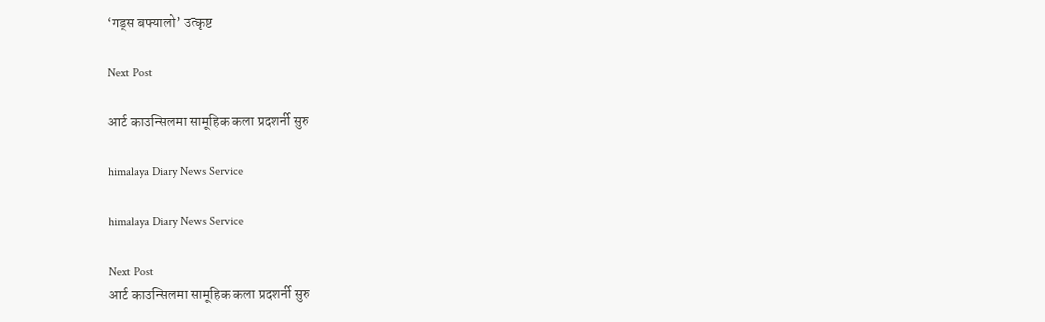‘गड्स बफ्यालो’ उत्कृष्ट

Next Post

आर्ट काउन्सिलमा सामूहिक कला प्रदशर्नी सुरु

himalaya Diary News Service

himalaya Diary News Service

Next Post
आर्ट काउन्सिलमा सामूहिक कला प्रदशर्नी सुरु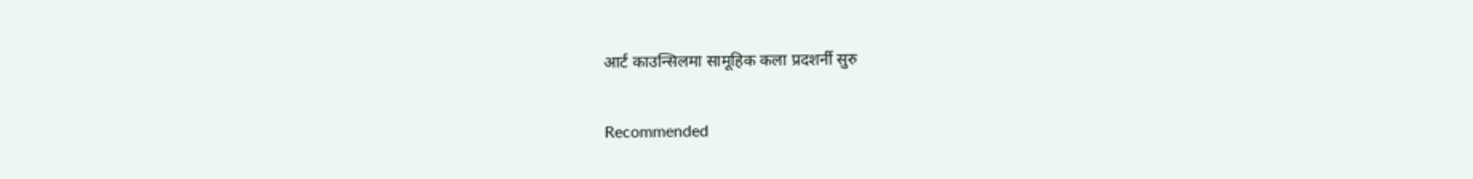आर्ट काउन्सिलमा सामूहिक कला प्रदशर्नी सुरु

Recommended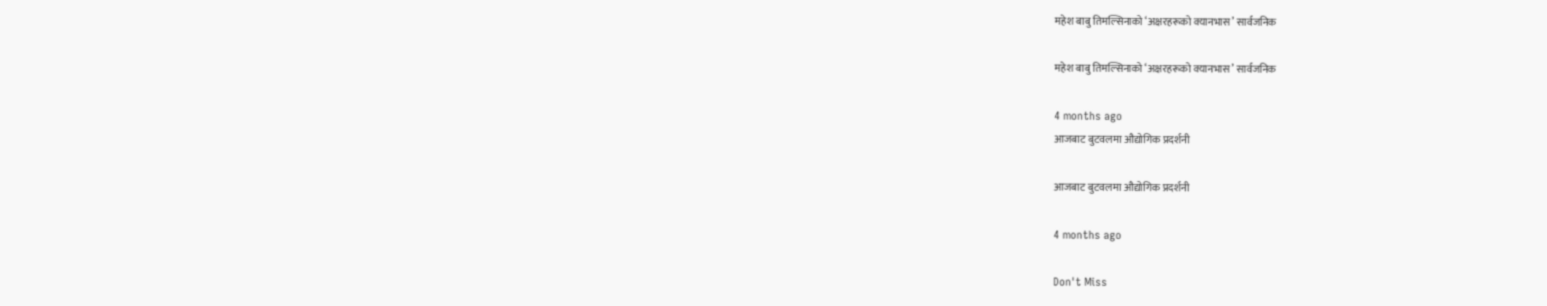महेश बाबु तिमल्सिनाको ‘अक्षरहरूको क्यानभास’ सार्वजनिक

महेश बाबु तिमल्सिनाको ‘अक्षरहरूको क्यानभास’ सार्वजनिक

4 months ago
आजबाट बुटवलमा औद्योगिक प्रदर्शनी

आजबाट बुटवलमा औद्योगिक प्रदर्शनी

4 months ago

Don't Miss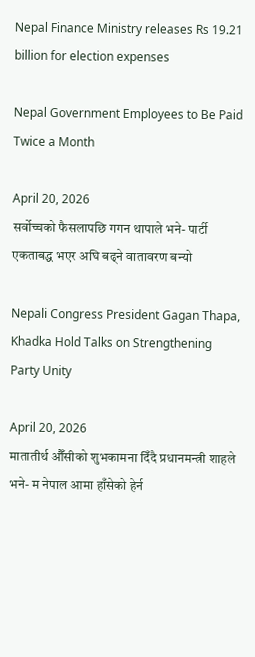Nepal Finance Ministry releases Rs 19.21 billion for election expenses

Nepal Government Employees to Be Paid Twice a Month

April 20, 2026
सर्वोच्चको फैसलापछि गगन थापाले भने- पार्टी एकताबद्ध भएर अघि बढ्ने वातावरण बन्यो

Nepali Congress President Gagan Thapa, Khadka Hold Talks on Strengthening Party Unity

April 20, 2026
मातातीर्थ औँसीको शुभकामना दिँदै प्रधानमन्त्री शाहले भने- म नेपाल आमा हाँसेको हेर्न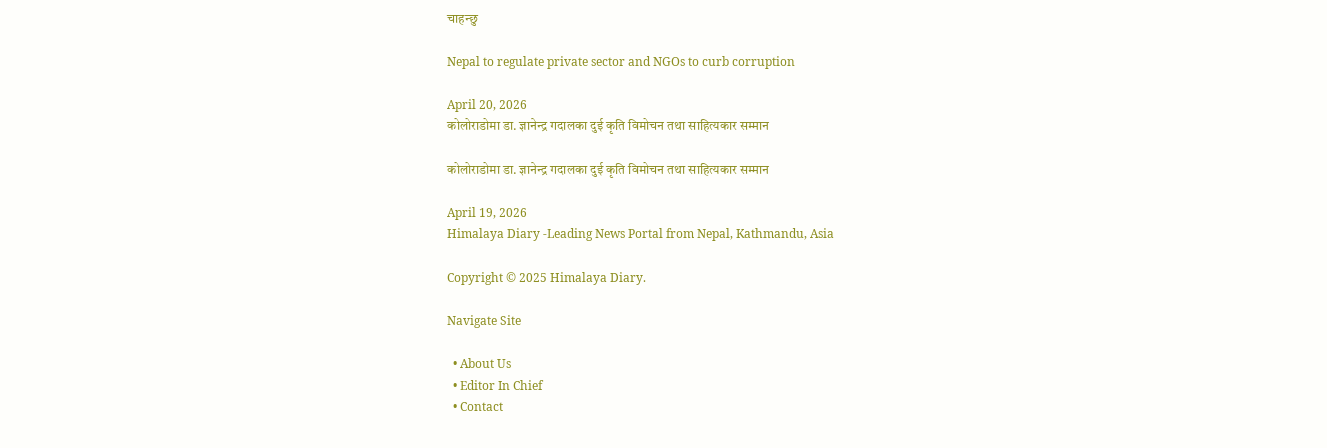चाहन्छु

Nepal to regulate private sector and NGOs to curb corruption

April 20, 2026
कोलोराडोमा डा. ज्ञानेन्द्र गदालका दुई कृति विमोचन तथा साहित्यकार सम्मान

कोलोराडोमा डा. ज्ञानेन्द्र गदालका दुई कृति विमोचन तथा साहित्यकार सम्मान

April 19, 2026
Himalaya Diary -Leading News Portal from Nepal, Kathmandu, Asia

Copyright © 2025 Himalaya Diary.

Navigate Site

  • About Us
  • Editor In Chief
  • Contact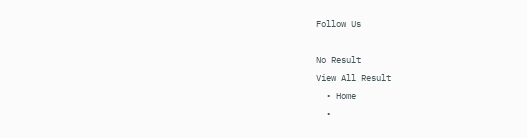Follow Us

No Result
View All Result
  • Home
  •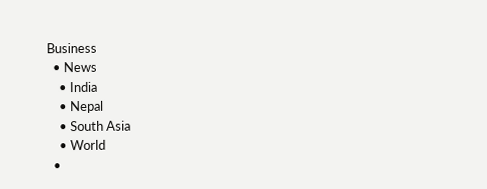Business
  • News
    • India
    • Nepal
    • South Asia
    • World
  •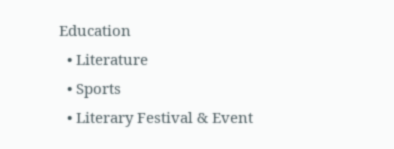Education
  • Literature
  • Sports
  • Literary Festival & Event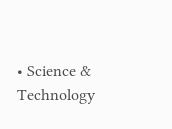• Science & Technology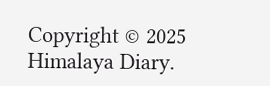Copyright © 2025 Himalaya Diary.